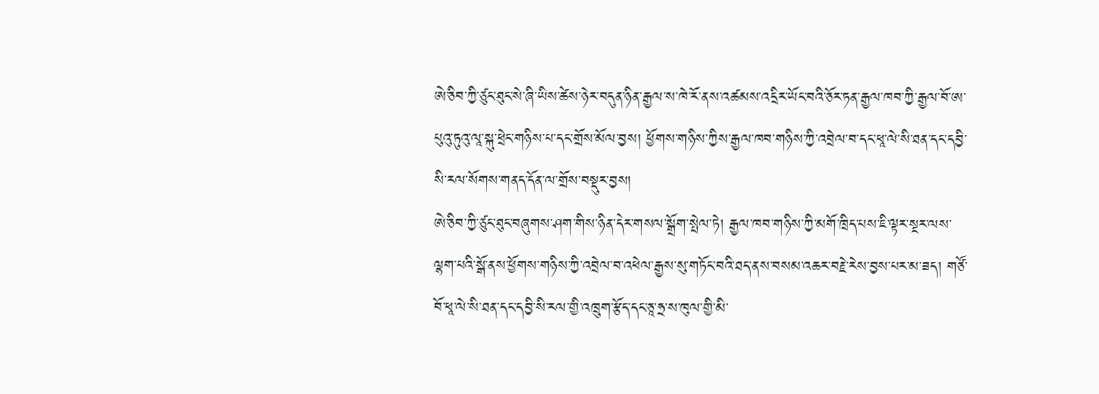ཨེ་ཅིབ་ཀྱི་ཙུང་ཐུང་སེ་ཞི་ཡིས་ཚེས་ཉེར་བདུན་ཉིན་རྒྱལ་ས་ཁེ་རོ་ནས་འཚམས་འདྲིར་ཡོང་བའི་ཅོར་ཏན་རྒྱལ་ཁབ་ཀྱི་རྒྱལ་བོ་ཨ་པུའུ་ཏུའུ་ལཱ་སྐུ་ཕྲེང་གཉིས་པ་དང་གྲོས་མོལ་བྱས། ཕྱོགས་གཉིས་ཀྱིས་རྒྱལ་ཁབ་གཉིས་ཀྱི་འབྲེལ་བ་དང་ཕཱ་ལེ་སི་ཐན་དང་དབྱི་སི་རལ་སོགས་གནད་དོན་ལ་གྲོས་བསྡུར་བྱས།
ཨེ་ཅིབ་ཀྱི་ཙུང་ཐུང་བཞུགས་ཤག་གིས་ཉིན་དེར་གསལ་སྒྲོག་སྤེལ་ཏེ། རྒྱལ་ཁབ་གཉིས་ཀྱི་མགོ་ཁྲིད་པས་ཇི་ལྟར་སྔར་ལས་ལྷག་པའི་སྒོ་ནས་ཕྱོགས་གཉིས་ཀྱི་འབྲེལ་བ་འཕེལ་རྒྱས་སུ་གཏོང་བའི་ཐད་ནས་བསམ་འཆར་བརྗེ་རེས་བྱས་པར་མ་ཟད། གཙོ་བོ་ཕཱ་ལེ་སི་ཐན་དང་དབྱི་སི་རལ་གྱི་འཁྲུག་རྩོད་དང་ཅཱ་ཧྲ་ས་ཁུལ་གྱི་མི་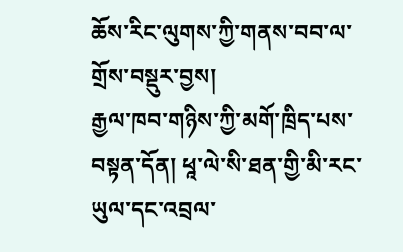ཆོས་རིང་ལུགས་ཀྱི་གནས་བབ་ལ་གྲོས་བསྡུར་བྱས།
རྒྱལ་ཁབ་གཉིས་ཀྱི་མགོ་ཁྲིད་པས་བསྟན་དོན། ཕཱ་ལེ་སི་ཐན་གྱི་མི་རང་ཡུལ་དང་འབྲལ་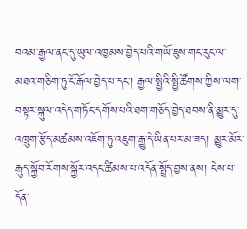བའམ་རྒྱལ་ནང་དུ་ཡུལ་འཁྱམས་བྱེད་པའི་གཡོ་ཇུས་གང་རུང་ལ་མཐའ་གཅིག་ཏུ་ངོ་རྒོལ་བྱེད་པ་དང་། རྒྱལ་སྤྱིའི་སྤྱི་ཚོགས་ཀྱིས་ལག་བསྟར་སྐུལ་འདེད་གཏོང་དགོས་པའི་ཐག་གཅོད་བྱེད་ཐབས་ནི་མྱུར་དུ་འཁྲུག་རྩོད་མཚམས་འཇོག་ཏུ་འཇུག་རྒྱུ་དེ་ཡིན་པར་མ་ཟད། མྱུར་མོར་རྒུད་སྐྱོབ་རོགས་སྐྱོར་འདང་ཚིམས་པ་འདོན་སྤྲོད་བྱས་ནས། ངེས་པ་དོན་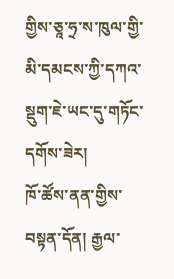གྱིས་ཅཱ་ཧྲ་ས་ཁུལ་གྱི་མི་དམངས་ཀྱི་དཀའ་སྡུག་ཇེ་ཡང་དུ་གཏོང་དགོས་ཟེར།
ཁོ་ཚོས་ནན་གྱིས་བསྟན་དོན། རྒྱལ་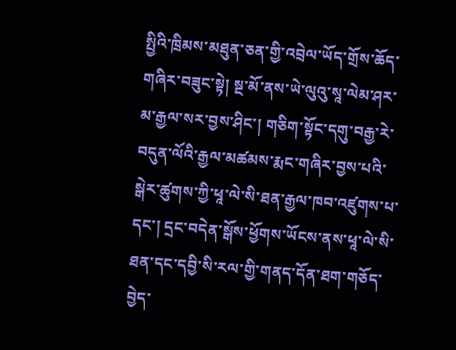སྤྱིའི་ཁྲིམས་མཐུན་ཅན་གྱི་འབྲེལ་ཡོད་གྲོས་ཆོད་གཞིར་བཟུང་སྟེ། སྔ་མོ་ནས་ཡེ་ལུའུ་སཱ་ལེམ་ཤར་མ་རྒྱལ་སར་བྱས་ཤིང་། གཅིག་སྟོང་དགུ་བརྒྱ་རེ་བདུན་ལོའི་རྒྱལ་མཚམས་རྨང་གཞིར་བྱས་པའི་སྒེར་ཚུགས་ཀྱི་ཕཱ་ལེ་སི་ཐན་རྒྱལ་ཁབ་འཛུགས་པ་དང་། དྲང་བདེན་སྒོས་ཕྱོགས་ཡོངས་ནས་ཕཱ་ལེ་སི་ཐན་དང་དབྱི་སི་རལ་གྱི་གནད་དོན་ཐག་གཅོད་བྱེད་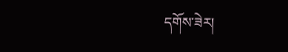དགོས་ཟེར།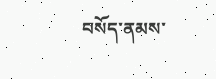བསོད་ནམས་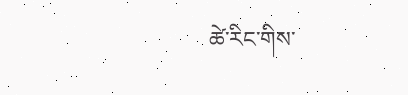ཚེ་རིང་གིས་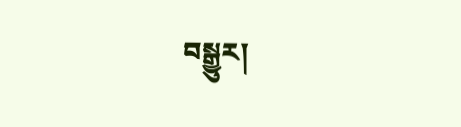བསྒྱུར།